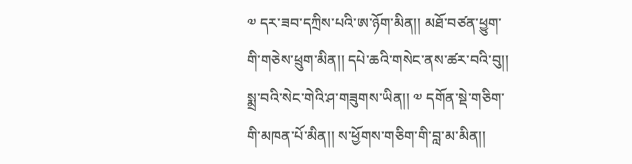༧ དར་ཟབ་དཀྲིས་པའི་ཨ་ཉོག་མིན།། མཐོ་བཙན་ཕྱུག་གི་གཅེས་ཕྲུག་མིན།། དཔེ་ཆའི་གསེང་ནས་ཚར་བའི་བུ།། སྨྲ་བའི་སེང་གེའི་ཤ་གཟུགས་ཡིན།། ༧ དགོན་སྡེ་གཅིག་གི་མཁན་པོ་མིན།། ས་ཕྱོགས་གཅིག་གི་བླ་མ་མིན།།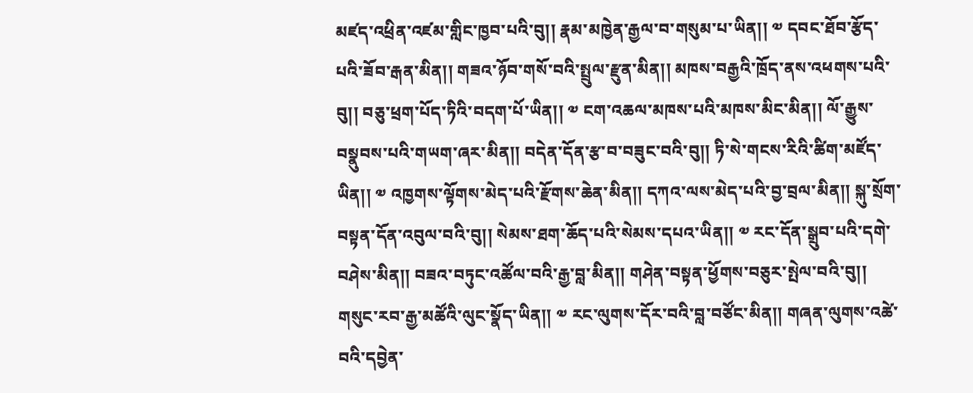མཛད་འཕྲིན་འཛམ་གླིང་ཁྱབ་པའི་བུ།། རྣམ་མཁྱེན་རྒྱལ་བ་གསུམ་པ་ཡིན།། ༧ དབང་ཐོབ་རྩོད་པའི་ཟོབ་རྒན་མིན།། གཟའ་ཉོབ་གསོ་བའི་སྤྲུལ་རྫུན་མིན།། མཁས་བརྒྱའི་ཁྲོད་ནས་འཕགས་པའི་བུ།། བཅུ་ཕྲག་པོད་ཏིའི་བདག་པོ་ཡིན།། ༧ ངག་འཆལ་མཁས་པའི་མཁས་མིང་མིན།། ལོ་རྒྱུས་བསྣུབས་པའི་གཡག་ཞར་མིན།། བདེན་དོན་རྩ་བ་བཟུང་བའི་བུ།། ཏི་སེ་གངས་རིའི་ཚིག་མཛོད་ཡིན།། ༧ འཁྱགས་ལྟོགས་མེད་པའི་རྫོགས་ཆེན་མིན།། དཀའ་ལས་མེད་པའི་བྱ་བྲལ་མིན།། སྐུ་སྲོག་བསྟན་དོན་འབུལ་བའི་བུ།། སེམས་ཐག་ཆོད་པའི་སེམས་དཔའ་ཡིན།། ༧ རང་དོན་སྒྲུབ་པའི་དགེ་བཤེས་མིན།། བཟའ་བཏུང་འཚོལ་བའི་རྒྱ་བླ་མིན།། གཤེན་བསྟན་ཕྱོགས་བཅུར་སྤེལ་བའི་བུ།། གསུང་རབ་རྒྱ་མཚོའི་ལུང་སྣོད་ཡིན།། ༧ རང་ལུགས་དོར་བའི་བླ་བཙོང་མིན།། གཞན་ལུགས་འཚེ་བའི་དབྱེན་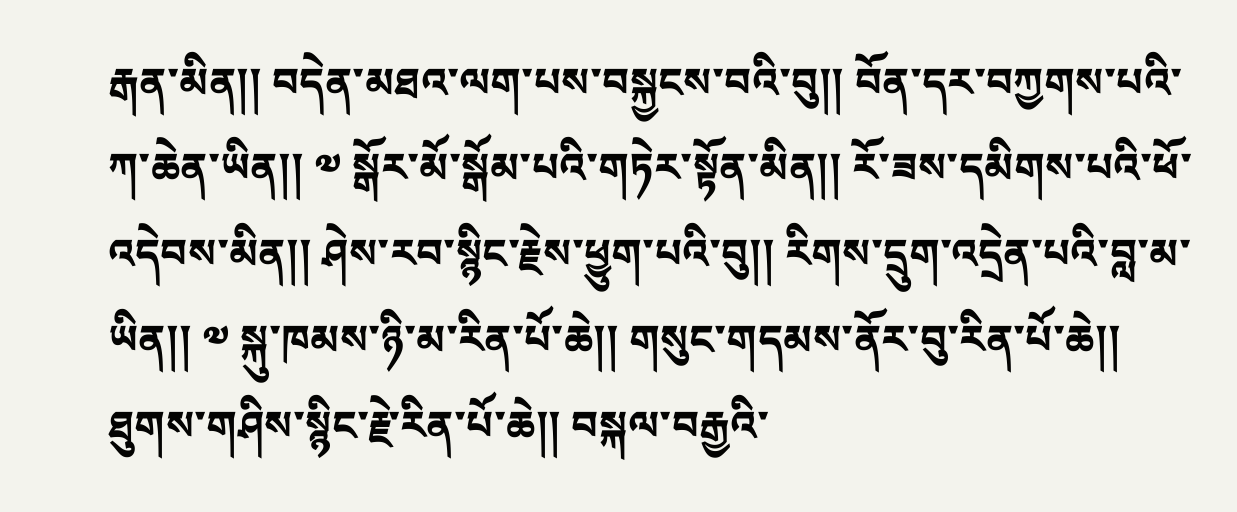རྒན་མིན།། བདེན་མཐའ་ལག་པས་བསྐྱངས་བའི་བུ།། བོན་དར་བཀྱགས་པའི་ཀ་ཆེན་ཡིན།། ༧ སྒོར་མོ་སྒོམ་པའི་གཏེར་སྟོན་མིན།། རོ་ཟས་དམིགས་པའི་ཕོ་འདེབས་མིན།། ཤེས་རབ་སྙིང་རྗེས་ཕྱུག་པའི་བུ།། རིགས་དྲུག་འདྲེན་པའི་བླ་མ་ཡིན།། ༧ སྐུ་ཁམས་ཉི་མ་རིན་པོ་ཆེ།། གསུང་གདམས་ནོར་བུ་རིན་པོ་ཆེ།། ཐུགས་གཤིས་སྙིང་རྗེ་རིན་པོ་ཆེ།། བསྐལ་བརྒྱའི་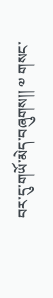བར་དུ་གཡོ་མེད་བཞུགས།། ༧ གསང་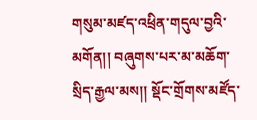གསུམ་མཛད་འཕྲིན་གདུལ་བྱའི་མགོན།། བཞུགས་པར་མ་མཆོག་སྲིད་རྒྱལ་མས།། སྡོང་གྲོགས་མཛོད་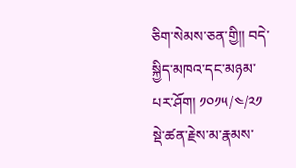ཅིག་སེམས་ཅན་གྱི།། བདེ་སྐྱིད་མཁའ་དང་མཉམ་པར་ཤོག། ༡༠༡༥/༤/༢༡
སྡེ་ཚན་རྗེས་མ་རྣམས་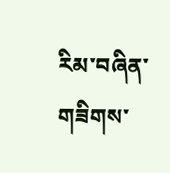རིམ་བཞིན་གཟིགས་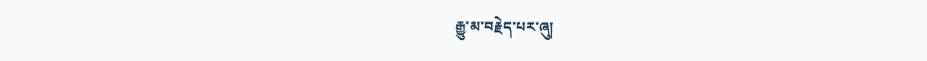རྒྱུ་མ་བརྗེད་པར་ཞུ།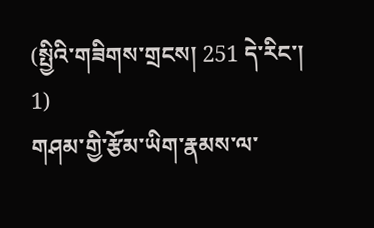(སྤྱིའི་གཟིགས་གྲངས། 251 དེ་རིང་། 1)
གཤམ་གྱི་རྩོམ་ཡིག་རྣམས་ལ་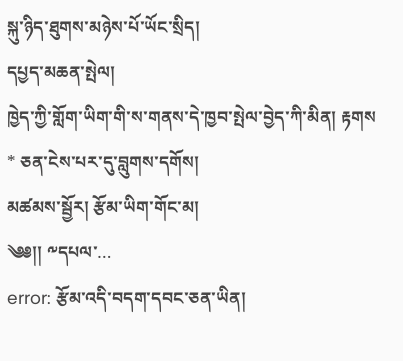སྐུ་ཉིད་ཐུགས་མཉེས་པོ་ཡོང་སྲིད།
དཔྱད་མཆན་སྤེལ།
ཁྱེད་ཀྱི་གློག་ཡིག་གི་ས་གནས་དེ་ཁྱབ་སྤེལ་བྱེད་ཀི་མིན། རྟགས * ཅན་ངེས་པར་དུ་བླུགས་དགོས།
མཚམས་སྦྱོར། རྩོམ་ཡིག་གོང་མ།
༄༅།། ༸དཔལ་…
error: རྩོམ་འདི་བདག་དབང་ཅན་ཡིན།